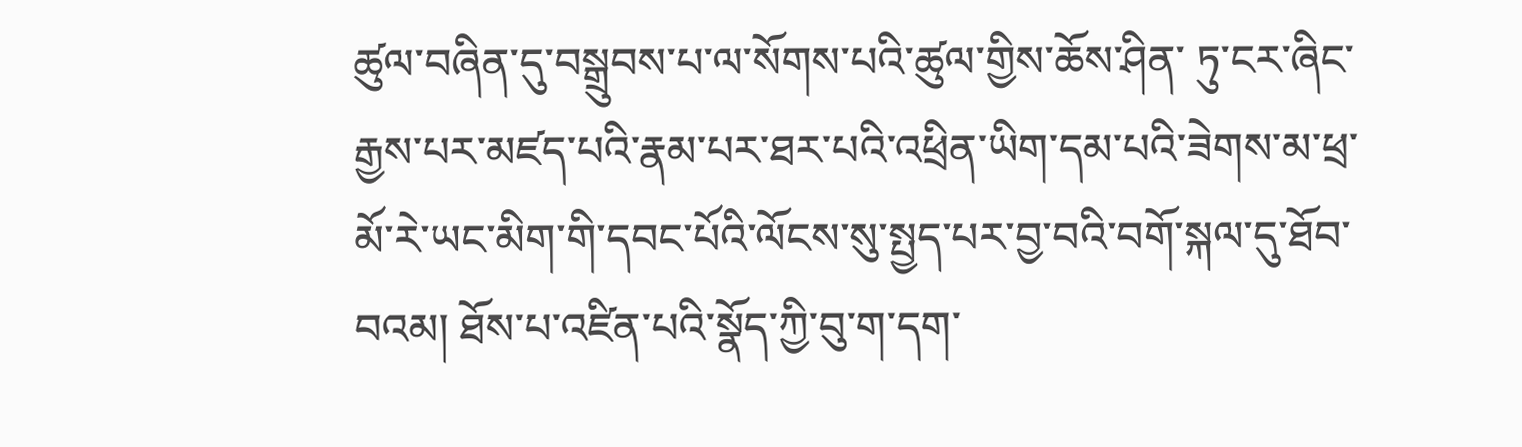ཚུལ་བཞིན་དུ་བསྒྲུབས་པ་ལ་སོགས་པའི་ཚུལ་གྱིས་ཆོས་ཤིན་ ཏུ་ངར་ཞིང་རྒྱས་པར་མཛད་པའི་རྣམ་པར་ཐར་པའི་འཕྲིན་ཡིག་དམ་པའི་ཟེགས་མ་ཕྲ་མོ་རེ་ཡང་མིག་གི་དབང་པོའི་ལོངས་སུ་སྤྱད་པར་བྱ་བའི་བགོ་སྐལ་དུ་ཐོབ་བའམ། ཐོས་པ་འཛིན་པའི་སྣོད་ཀྱི་བུ་ག་དག་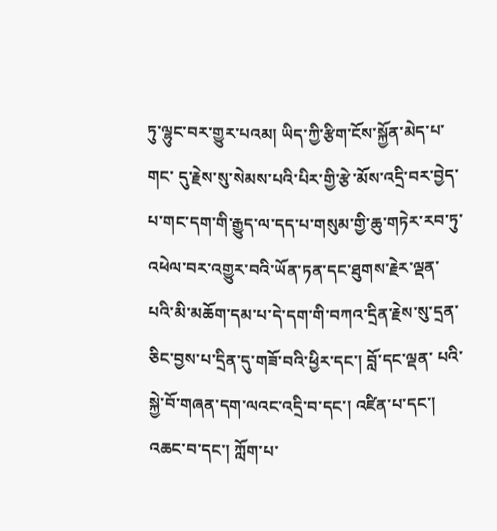ཏུ་ལྷུང་བར་གྱུར་པའམ། ཡིད་ཀྱི་རྩིག་ངོས་སྐྱོན་མེད་པ་གང་ དུ་རྗེས་སུ་སེམས་པའི་པིར་གྱི་རྩེ་མོས་འདྲི་བར་བྱེད་པ་གང་དག་གི་རྒྱུད་ལ་དད་པ་གསུམ་གྱི་ཆུ་གཏེར་རབ་ཏུ་འཕེལ་བར་འགྱུར་བའི་ཡོན་ཏན་དང་ཐུགས་རྗེར་ལྡན་པའི་མི་མཆོག་དམ་པ་དེ་དག་གི་བཀའ་དྲིན་རྗེས་སུ་དྲན་ཅིང་བྱས་པ་དྲིན་དུ་གཟོ་བའི་ཕྱིར་དང་། བློ་དང་ལྡན་ པའི་སྐྱེ་བོ་གཞན་དག་ལའང་འདྲི་བ་དང་། འཛིན་པ་དང་། འཆང་བ་དང་། ཀློག་པ་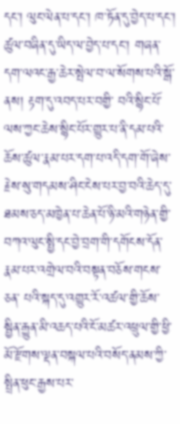དང་། ལུང་ལེན་པ་དང་། ཁ་ཏོན་དུ་བྱེད་པ་དང་། ཚུལ་བཞིན་དུ་ཡིད་ལ་བྱེད་པ་དང་། གཞན་དག་ལའང་རྒྱ་ཆེར་སྤེལ་བ་ལ་སོགས་པའི་སྒོ་ནས། རྟག་དུ་འབད་པར་བགྱི་ བའི་སྙིང་པོ་ལས་ཀྱང་ཆེས་སྙིང་པོར་གྱུར་པ་ནི་དམ་པའི་ཆོས་ཚུལ་རྣམ་པར་དག་པ་འདི་དག་གོ་ཞེས་རྗེས་སུ་གདམས་ཤིང་ངེས་པར་བྱ་བའི་ཆེད་དུ་ཐམས་ཅད་མཁྱེན་པ་ཆེན་པོ་ཉི་མའི་གཉེན་གྱི་བཀའ་ལུང་སྤྱི་དང་བྱེ་བྲག་གི་དགོངས་དོན་རྣམ་པར་འགྲེལ་བའི་བསྟན་བཅོས་གངས་ཅན་ པའི་སྐད་དུ་འགྱུར་རོ་འཚལ་གྱི་ཆོས་སྦྱིན་རྒྱུན་མི་འཆད་པའི་ངོ་མཚར་འཕྲུལ་གྱི་ཕྱི་མོ་རྫོགས་ལྡན་བསྐལ་པའི་བསོད་ནམས་ཀྱི་སྤྲིན་ཕུང་རྒྱས་པར་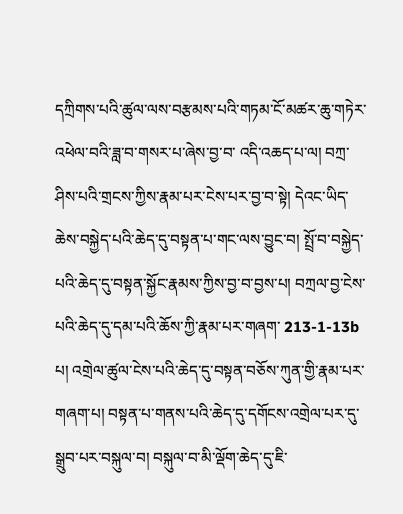དཀྲིགས་པའི་ཚུལ་ལས་བརྩམས་པའི་གཏམ་ངོ་མཚར་ཆུ་གཏེར་འཕེལ་བའི་ཟླ་བ་གསར་པ་ཞེས་བྱ་བ་ འདི་འཆད་པ་ལ། བཀྲ་ཤིས་པའི་གྲངས་ཀྱིས་རྣམ་པར་ངེས་པར་བྱ་བ་སྟེ། དེའང་ཡིད་ཆེས་བསྐྱེད་པའི་ཆེད་དུ་བསྟན་པ་གང་ལས་བྱུང་བ། སྤྲོ་བ་བསྐྱེད་པའི་ཆེད་དུ་བསྟན་སྐྱོང་རྣམས་ཀྱིས་བྱ་བ་བྱས་པ། བཀྲལ་བྱ་ངེས་པའི་ཆེད་དུ་དམ་པའི་ཆོས་ཀྱི་རྣམ་པར་གཞག་ 213-1-13b པ། འགྲེལ་ཚུལ་ངེས་པའི་ཆེད་དུ་བསྟན་བཅོས་ཀུན་གྱི་རྣམ་པར་གཞག་པ། བསྟན་པ་གནས་པའི་ཆེད་དུ་དགོངས་འགྲེལ་པར་དུ་སྒྲུབ་པར་བསྐུལ་བ། བསྐུལ་བ་མི་ལྡོག་ཆེད་དུ་ཇི་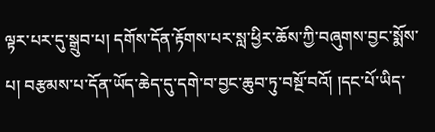ལྟར་པར་དུ་སྒྲུབ་པ། དགོས་དོན་རྟོགས་པར་སླ་ཕྱིར་ཆོས་ཀྱི་བཞུགས་བྱང་སྨོས་པ། བརྩམས་པ་དོན་ཡོད་ཆེད་དུ་དགེ་བ་བྱང་ཆུབ་ཏུ་བསྔོ་བའོ། །དང་པོ་ཡིད་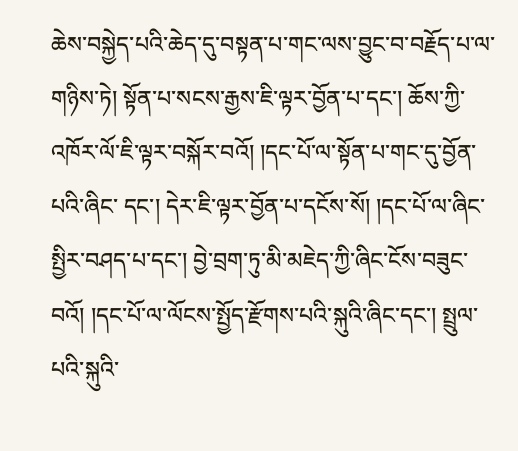ཆེས་བསྐྱེད་པའི་ཆེད་དུ་བསྟན་པ་གང་ལས་བྱུང་བ་བརྗོད་པ་ལ་གཉིས་ཏེ། སྟོན་པ་སངས་རྒྱས་ཇི་ལྟར་བྱོན་པ་དང་། ཆོས་ཀྱི་འཁོར་ལོ་ཇི་ལྟར་བསྐོར་བའོ། །དང་པོ་ལ་སྟོན་པ་གང་དུ་བྱོན་པའི་ཞིང་ དང་། དེར་ཇི་ལྟར་བྱོན་པ་དངོས་སོ། །དང་པོ་ལ་ཞིང་སྤྱིར་བཤད་པ་དང་། བྱེ་བྲག་ཏུ་མི་མཇེད་ཀྱི་ཞིང་ངོས་བཟུང་བའོ། །དང་པོ་ལ་ལོངས་སྤྱོད་རྫོགས་པའི་སྐུའི་ཞིང་དང་། སྤྲུལ་པའི་སྐུའི་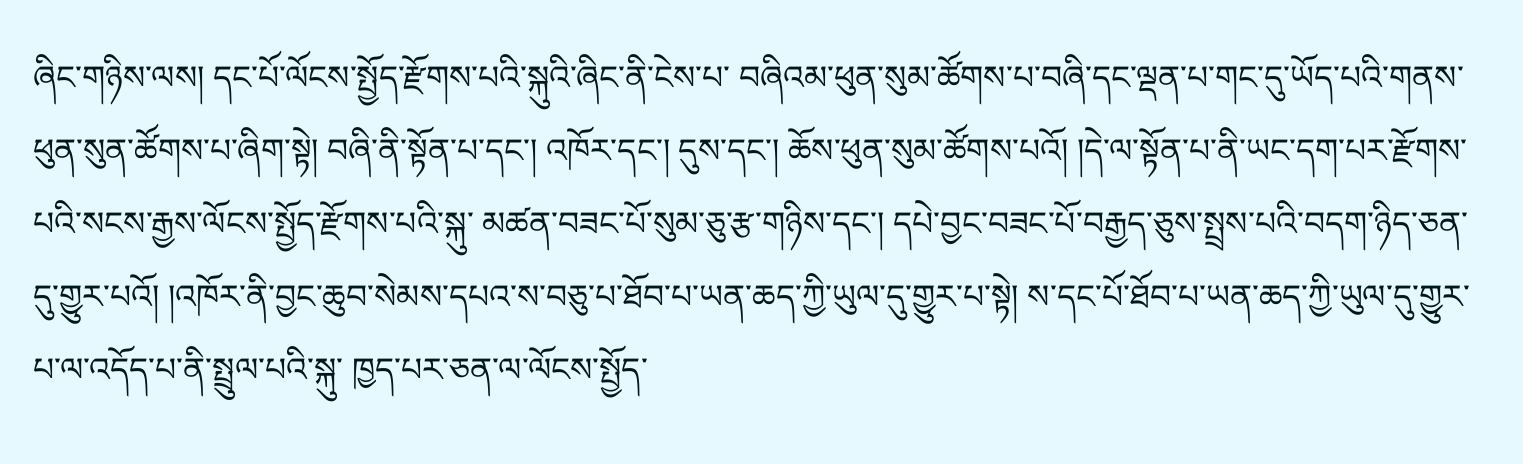ཞིང་གཉིས་ལས། དང་པོ་ལོངས་སྤྱོད་རྫོགས་པའི་སྐུའི་ཞིང་ནི་ངེས་པ་ བཞིའམ་ཕུན་སུམ་ཚོགས་པ་བཞི་དང་ལྡན་པ་གང་དུ་ཡོད་པའི་གནས་ཕུན་སུན་ཚོགས་པ་ཞིག་སྟེ། བཞི་ནི་སྟོན་པ་དང་། འཁོར་དང་། དུས་དང་། ཆོས་ཕུན་སུམ་ཚོགས་པའོ། །དེ་ལ་སྟོན་པ་ནི་ཡང་དག་པར་རྫོགས་པའི་སངས་རྒྱས་ལོངས་སྤྱོད་རྫོགས་པའི་སྐུ་ མཚན་བཟང་པོ་སུམ་ཅུ་རྩ་གཉིས་དང་། དཔེ་བྱང་བཟང་པོ་བརྒྱད་ཅུས་སྤྲས་པའི་བདག་ཉིད་ཅན་དུ་གྱུར་པའོ། །འཁོར་ནི་བྱང་ཆུབ་སེམས་དཔའ་ས་བཅུ་པ་ཐོབ་པ་ཡན་ཆད་ཀྱི་ཡུལ་དུ་གྱུར་པ་སྟེ། ས་དང་པོ་ཐོབ་པ་ཡན་ཆད་ཀྱི་ཡུལ་དུ་གྱུར་པ་ལ་འདོད་པ་ནི་སྤྲུལ་པའི་སྐུ་ ཁྱད་པར་ཅན་ལ་ལོངས་སྤྱོད་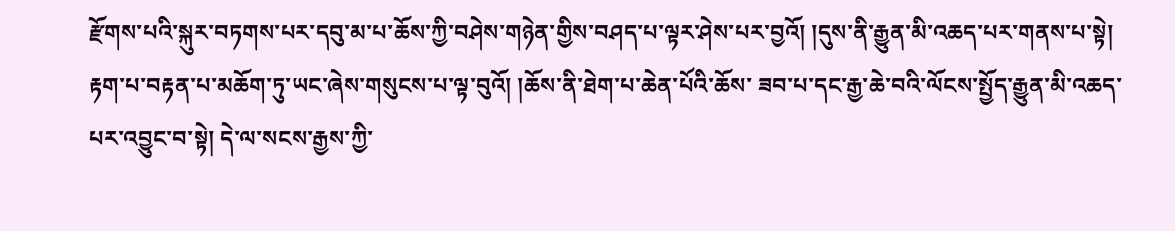རྫོགས་པའི་སྐུར་བཏགས་པར་དབུ་མ་པ་ཆོས་ཀྱི་བཤེས་གཉེན་གྱིས་བཤད་པ་ལྟར་ཤེས་པར་བྱའོ། །དུས་ནི་རྒྱུན་མི་འཆད་པར་གནས་པ་སྟེ། རྟག་པ་བརྟན་པ་མཆོག་ཏུ་ཡང་ཞེས་གསུངས་པ་ལྟ་བུའོ། །ཆོས་ནི་ཐེག་པ་ཆེན་པོའི་ཆོས་ ཟབ་པ་དང་རྒྱ་ཆེ་བའི་ལོངས་སྤྱོད་རྒྱུན་མི་འཆད་པར་འབྱུང་བ་སྟེ། དེ་ལ་སངས་རྒྱས་ཀྱི་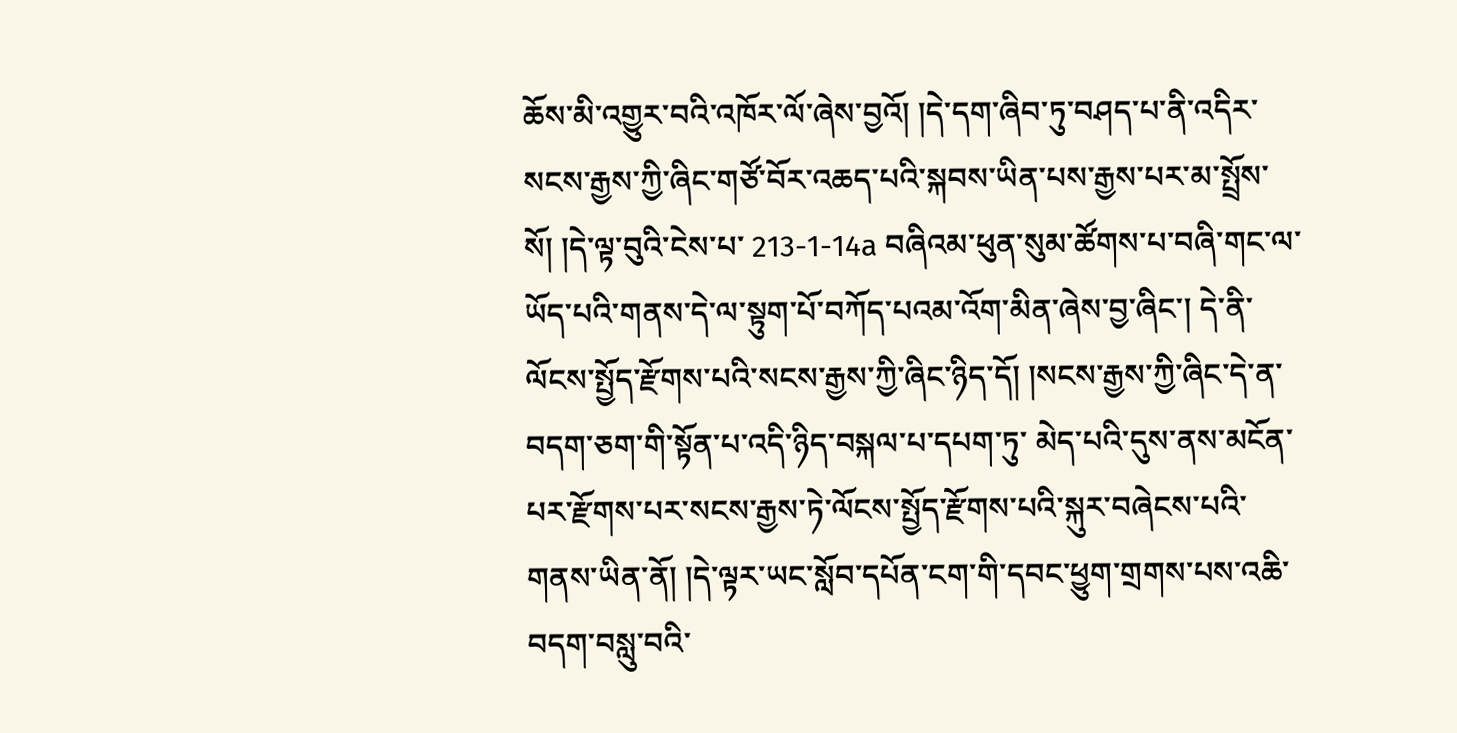ཆོས་མི་འགྱུར་བའི་འཁོར་ལོ་ཞེས་བྱའོ། །དེ་དག་ཞིབ་ཏུ་བཤད་པ་ནི་འདིར་སངས་རྒྱས་ཀྱི་ཞིང་གཙོ་བོར་འཆད་པའི་སྐབས་ཡིན་པས་རྒྱས་པར་མ་སྤྲོས་སོ། །དེ་ལྟ་བུའི་ངེས་པ་ 213-1-14a བཞིའམ་ཕུན་སུམ་ཚོགས་པ་བཞི་གང་ལ་ཡོད་པའི་གནས་དེ་ལ་སྟུག་པོ་བཀོད་པའམ་འོག་མིན་ཞེས་བྱ་ཞིང་། དེ་ནི་ལོངས་སྤྱོད་རྫོགས་པའི་སངས་རྒྱས་ཀྱི་ཞིང་ཉིད་དོ། །སངས་རྒྱས་ཀྱི་ཞིང་དེ་ན་བདག་ཅག་གི་སྟོན་པ་འདི་ཉིད་བསྐལ་པ་དཔག་ཏུ་ མེད་པའི་དུས་ནས་མངོན་པར་རྫོགས་པར་སངས་རྒྱས་ཏེ་ལོངས་སྤྱོད་རྫོགས་པའི་སྐུར་བཞེངས་པའི་གནས་ཡིན་ནོ། །དེ་ལྟར་ཡང་སློབ་དཔོན་ངག་གི་དབང་ཕྱུག་གྲགས་པས་འཆི་བདག་བསླུ་བའི་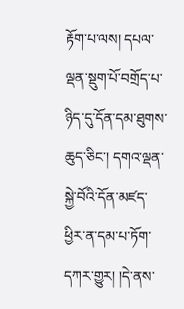རྟོག་པ་ལས། དཔལ་ལྡན་སྡུག་པོ་བགྲོད་པ་ཉིད་དུ་དོན་དམ་ཐུགས་ཆུད་ཅིང་། དགའ་ལྡན་སྐྱེ་བོའི་དོན་མཛད་ཕྱིར་ན་དམ་པ་ཏོག་དཀར་གྱུར། །དེ་ནས་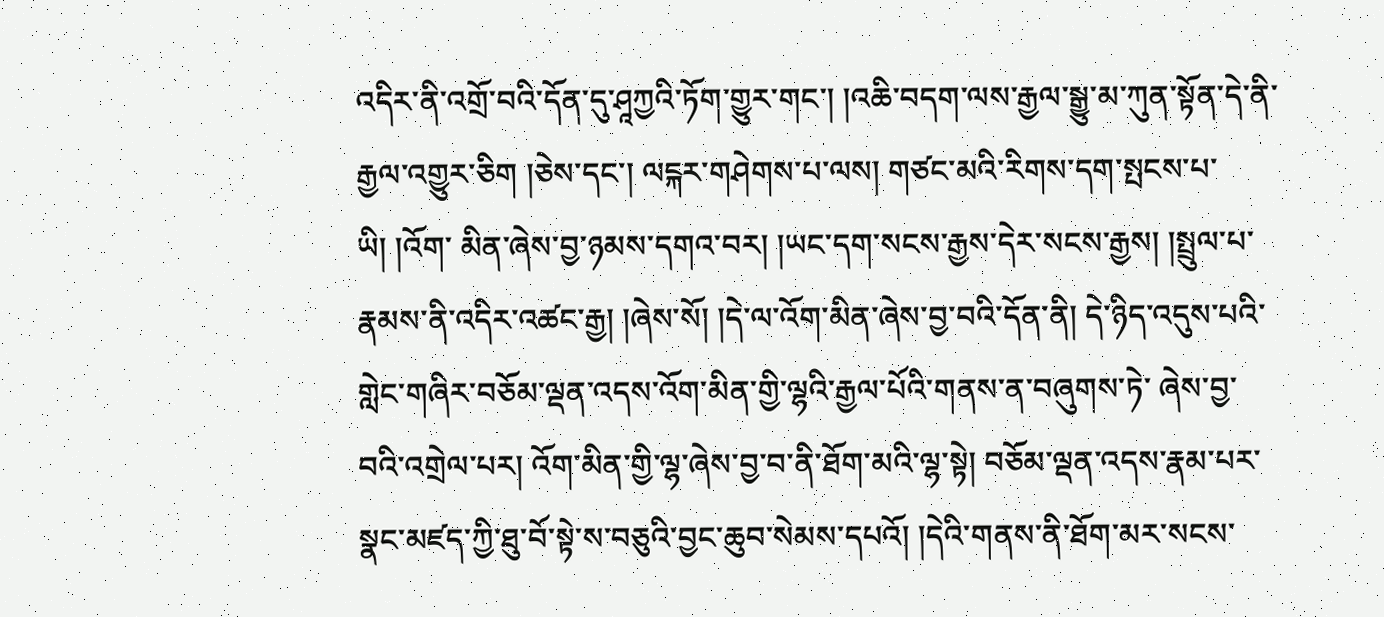འདིར་ནི་འགྲོ་བའི་དོན་དུ་ཤཱཀྱའི་ཏོག་གྱུར་གང་། །འཆི་བདག་ལས་རྒྱལ་སྒྱུ་མ་ཀུན་སྟོན་དེ་ནི་རྒྱལ་འགྱུར་ཅིག །ཅེས་དང་། ལངྐར་གཤེགས་པ་ལས། གཙང་མའི་རིགས་དག་སྤངས་པ་ཡི། །འོག་ མིན་ཞེས་བྱ་ཉམས་དགའ་བར། །ཡང་དག་སངས་རྒྱས་དེར་སངས་རྒྱས། །སྤྲུལ་པ་རྣམས་ནི་འདིར་འཚང་རྒྱ། །ཞེས་སོ། །དེ་ལ་འོག་མིན་ཞེས་བྱ་བའི་དོན་ནི། དེ་ཉིད་འདུས་པའི་གླེང་གཞིར་བཅོམ་ལྡན་འདས་འོག་མིན་གྱི་ལྷའི་རྒྱལ་པོའི་གནས་ན་བཞུགས་ཏེ་ ཞེས་བྱ་བའི་འགྲེལ་པར། འོག་མིན་གྱི་ལྷ་ཞེས་བྱ་བ་ནི་ཐོག་མའི་ལྷ་སྟེ། བཅོམ་ལྡན་འདས་རྣམ་པར་སྣང་མཛད་ཀྱི་ཐུ་བོ་སྟེ་ས་བཅུའི་བྱང་ཆུབ་སེམས་དཔའོ། །དེའི་གནས་ནི་ཐོག་མར་སངས་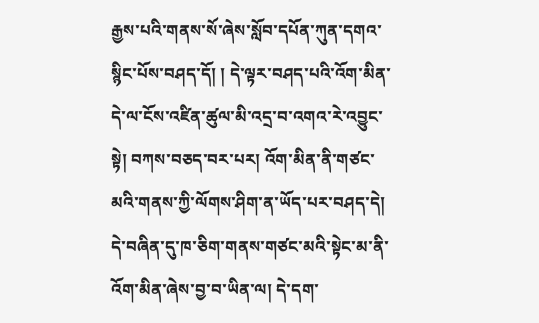རྒྱས་པའི་གནས་སོ་ཞེས་སློབ་དཔོན་ཀུན་དགའ་སྙིང་པོས་བཤད་དོ། ། དེ་ལྟར་བཤད་པའི་འོག་མིན་དེ་ལ་ངོས་འཛིན་ཚུལ་མི་འདྲ་བ་འགའ་རེ་འབྱུང་སྟེ། བཀས་བཅད་བར་པར། འོག་མིན་ནི་གཙང་མའི་གནས་ཀྱི་ལོགས་ཤིག་ན་ཡོད་པར་བཤད་དེ། དེ་བཞིན་དུ་ཁ་ཅིག་གནས་གཙང་མའི་སྟེང་མ་ནི་འོག་མིན་ཞེས་བྱ་བ་ཡིན་ལ། དེ་དག་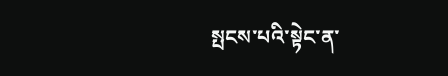སྤངས་པའི་སྟེང་ན་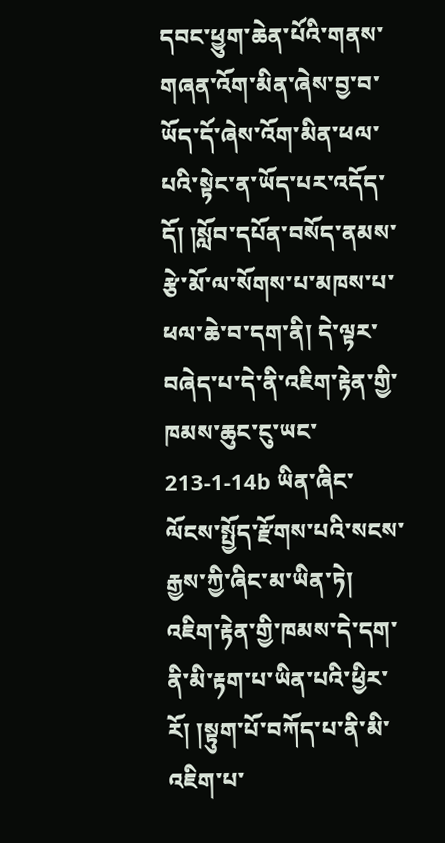དབང་ཕྱུག་ཆེན་པོའི་གནས་གཞན་འོག་མིན་ཞེས་བྱ་བ་ཡོད་དོ་ཞེས་འོག་མིན་ཕལ་པའི་སྟེང་ན་ཡོད་པར་འདོད་དོ། །སློབ་དཔོན་བསོད་ནམས་རྩེ་མོ་ལ་སོགས་པ་མཁས་པ་ཕལ་ཆེ་བ་དག་ནི། དེ་ལྟར་བཞེད་པ་དེ་ནི་འཇིག་རྟེན་གྱི་ཁམས་ཆུང་ངུ་ཡང་ 213-1-14b ཡིན་ཞིང་ལོངས་སྤྱོད་རྫོགས་པའི་སངས་རྒྱས་ཀྱི་ཞིང་མ་ཡིན་ཏེ། འཇིག་རྟེན་གྱི་ཁམས་དེ་དག་ནི་མི་རྟག་པ་ཡིན་པའི་ཕྱིར་རོ། །སྟུག་པོ་བཀོད་པ་ནི་མི་འཇིག་པ་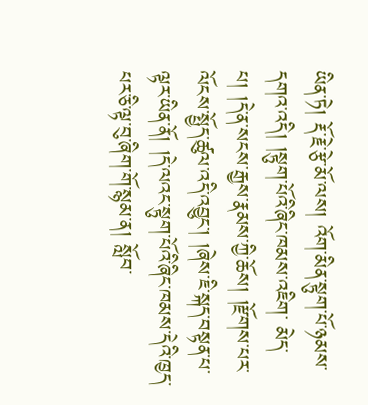ཡིན་ཏེ། རྡོ་རྗེ་རྩེ་མོ་ལས། འོག་མིན་སྟུག་པོ་ཉམས་དགའ་འདི། །སྟུག་པོའི་ཞིང་ཁམས་འཇིག་ མེད་པ། །དེ་ན་སངས་རྒྱས་རྣམས་ཀྱི་ཆོས། །རྫོགས་པར་ལོངས་སྤྱོད་ཚུལ་འདི་འབྱུང་། །ཞེས་ཇི་སྐད་བསྟན་པ་ལྟར་ཡིན་ནོ། །དེ་ལའང་སྟུག་པོའི་ཞིང་ཁམས་དེའི་ཁྱད་པར་ཅི་ལྟ་བུ་ཞིག་གོ་སྙམ་ན། སློབ་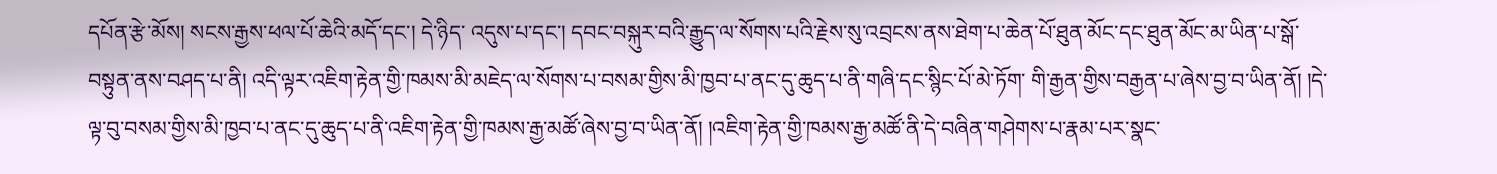དཔོན་རྩེ་མོས། སངས་རྒྱས་ཕལ་པོ་ཆེའི་མདོ་དང་། དེ་ཉིད་ འདུས་པ་དང་། དབང་བསྐུར་བའི་རྒྱུད་ལ་སོགས་པའི་རྗེས་སུ་འབྲངས་ནས་ཐེག་པ་ཆེན་པོ་ཐུན་མོང་དང་ཐུན་མོང་མ་ཡིན་པ་སྒོ་བསྟུན་ནས་བཤད་པ་ནི། འདི་ལྟར་འཇིག་རྟེན་གྱི་ཁམས་མི་མཇེད་ལ་སོགས་པ་བསམ་གྱིས་མི་ཁྱབ་པ་ནང་དུ་ཆུད་པ་ནི་གཞི་དང་སྙིང་པོ་མེ་ཏོག་ གི་རྒྱན་གྱིས་བརྒྱན་པ་ཞེས་བྱ་བ་ཡིན་ནོ། །དེ་ལྟ་བུ་བསམ་གྱིས་མི་ཁྱབ་པ་ནང་དུ་ཆུད་པ་ནི་འཇིག་རྟེན་གྱི་ཁམས་རྒྱ་མཚོ་ཞེས་བྱ་བ་ཡིན་ནོ། །འཇིག་རྟེན་གྱི་ཁམས་རྒྱ་མཚོ་ནི་དེ་བཞིན་གཤེགས་པ་རྣམ་པར་སྣང་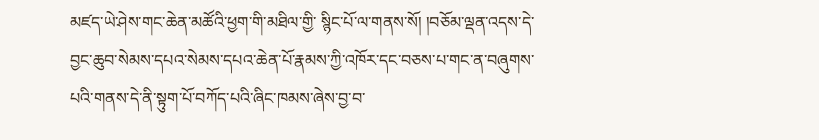མཛད་ཡེ་ཤེས་གང་ཆེན་མཚོའི་ཕྱག་གི་མཐིལ་གྱི་ སྙིང་པོ་ལ་གནས་སོ། །བཅོམ་ལྡན་འདས་དེ་བྱང་ཆུབ་སེམས་དཔའ་སེམས་དཔའ་ཆེན་པོ་རྣམས་ཀྱི་འཁོར་དང་བཅས་པ་གང་ན་བཞུགས་པའི་གནས་དེ་ནི་སྟུག་པོ་བཀོད་པའི་ཞིང་ཁམས་ཞེས་བྱ་བ་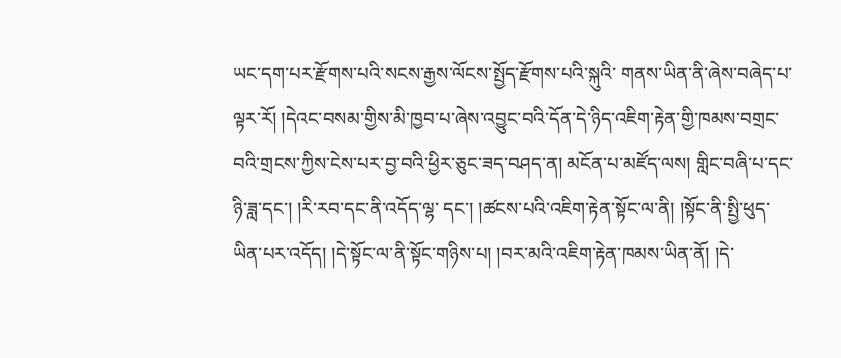ཡང་དག་པར་རྫོགས་པའི་སངས་རྒྱས་ལོངས་སྤྱོད་རྫོགས་པའི་སྐུའི་ གནས་ཡིན་ནི་ཞེས་བཞེད་པ་ལྟར་རོ། །དེའང་བསམ་གྱིས་མི་ཁྱབ་པ་ཞེས་འབྱུང་བའི་དོན་དེ་ཉིད་འཇིག་རྟེན་གྱི་ཁམས་བགྲང་བའི་གྲངས་ཀྱིས་ངེས་པར་བྱ་བའི་ཕྱིར་ཅུང་ཟད་བཤད་ན། མངོན་པ་མཛོད་ལས། གླིང་བཞི་པ་དང་ཉི་ཟླ་དང་། །རི་རབ་དང་ནི་འདོད་ལྷ་ དང་། །ཚངས་པའི་འཇིག་རྟེན་སྟོང་ལ་ནི། །སྟོང་ནི་སྤྱི་ཕུད་ཡིན་པར་འདོད། །དེ་སྟོང་ལ་ནི་སྟོང་གཉིས་པ། །བར་མའི་འཇིག་རྟེན་ཁམས་ཡིན་ནོ། །དེ་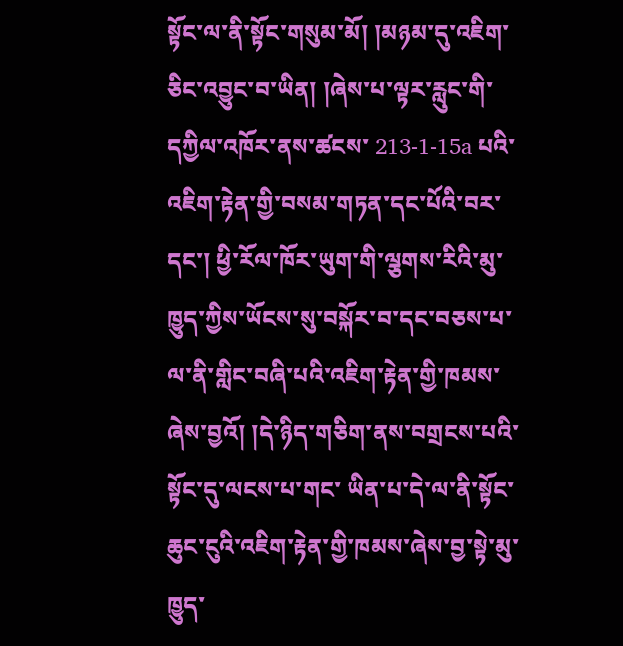སྟོང་ལ་ནི་སྟོང་གསུམ་མོ། །མཉམ་དུ་འཇིག་ཅིང་འབྱུང་བ་ཡིན། །ཞེས་པ་ལྟར་རླུང་གི་དཀྱིལ་འཁོར་ནས་ཚངས་ 213-1-15a པའི་འཇིག་རྟེན་གྱི་བསམ་གཏན་དང་པོའི་བར་དང་། ཕྱི་རོལ་ཁོར་ཡུག་གི་ལྕགས་རིའི་མུ་ཁྱུད་ཀྱིས་ཡོངས་སུ་བསྐོར་བ་དང་བཅས་པ་ལ་ནི་གླིང་བཞི་པའི་འཇིག་རྟེན་གྱི་ཁམས་ཞེས་བྱའོ། །དེ་ཉིད་གཅིག་ནས་བགྲངས་པའི་སྟོང་དུ་ལངས་པ་གང་ ཡིན་པ་དེ་ལ་ནི་སྟོང་ཆུང་ངུའི་འཇིག་རྟེན་གྱི་ཁམས་ཞེས་བྱ་སྟེ་མུ་ཁྱུད་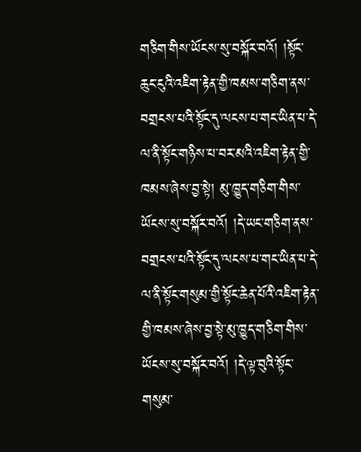གཅིག་གིས་ཡོངས་སུ་བསྐོར་བའོ། །སྟོང་ཆུང་ངུའི་འཇིག་རྟེན་གྱི་ཁམས་གཅིག་ནས་བགྲངས་པའི་སྟོང་དུ་ལངས་པ་གང་ཡིན་པ་དེ་ལ་ནི་སྟོང་གཉིས་པ་བར་མའི་འཇིག་རྟེན་གྱི་ཁམས་ཞེས་བྱ་སྟེ། མུ་ཁྱུད་གཅིག་གིས་ཡོངས་སུ་བསྐོར་བའོ། །དེ་ཡང་གཅིག་ནས་བགྲངས་པའི་སྟོང་དུ་ལངས་པ་གང་ཡིན་པ་དེ་ལ་ནི་སྟོང་གསུམ་གྱི་སྟོང་ཆེན་པོའི་འཇིག་རྟེན་གྱི་ཁམས་ཞེས་བྱ་སྟེ་མུ་ཁྱུད་གཅིག་གིས་ཡོངས་སུ་བསྐོར་བའོ། །དེ་ལྟ་བུའི་སྟོང་གསུམ་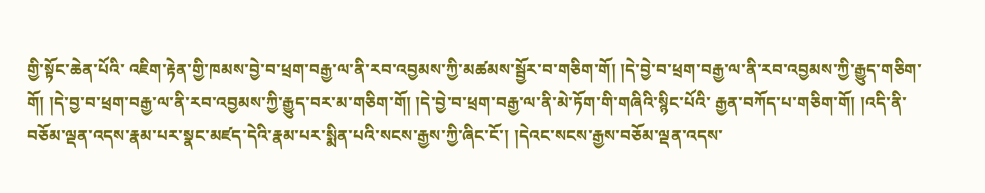གྱི་སྟོང་ཆེན་པོའི་ འཇིག་རྟེན་གྱི་ཁམས་བྱེ་བ་ཕྲག་བརྒྱ་ལ་ནི་རབ་འབྱམས་ཀྱི་མཚམས་སྦྱོར་བ་གཅིག་གོ། །དེ་བྱེ་བ་ཕྲག་བརྒྱ་ལ་ནི་རབ་འབྱམས་ཀྱི་རྒྱུད་གཅིག་གོ། །དེ་བྱ་བ་ཕྲག་བརྒྱ་ལ་ནི་རབ་འབྱམས་ཀྱི་རྒྱུད་བར་མ་གཅིག་གོ། །དེ་བྱེ་བ་ཕྲག་བརྒྱ་ལ་ནི་མེ་ཏོག་གི་གཞིའི་སྙིང་པོའི་ རྒྱན་བཀོད་པ་གཅིག་གོ། །འདི་ནི་བཅོམ་ལྡན་འདས་རྣམ་པར་སྣང་མཛད་དེའི་རྣམ་པར་སྨིན་པའི་སངས་རྒྱས་ཀྱི་ཞིང་ངོ་། །དེའང་སངས་རྒྱས་བཅོམ་ལྡན་འདས་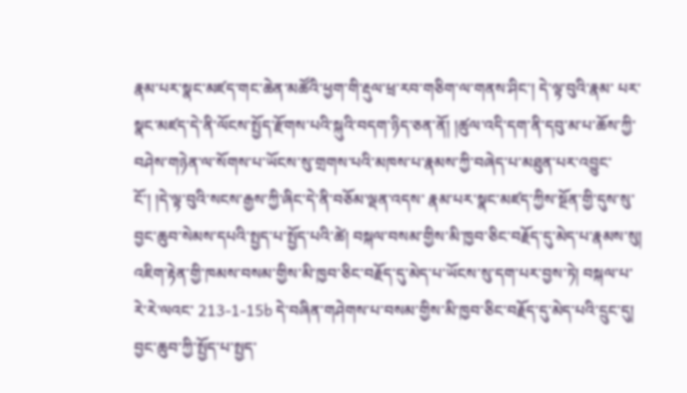རྣམ་པར་སྣང་མཛད་གང་ཆེན་མཚོའི་ཕྱག་གི་རྡུལ་ཕྲ་རབ་གཅིག་ལ་གནས་ཤིང་། དེ་ལྟ་བུའི་རྣམ་ པར་སྣང་མཛད་དེ་ནི་ལོངས་སྤྱོད་རྫོགས་པའི་སྐུའི་བདག་ཉིད་ཅན་ནོ། །ཚུལ་འདི་དག་ནི་དབུ་མ་པ་ཆོས་ཀྱི་བཤེས་གཉེན་ལ་སོགས་པ་ཡོངས་སུ་གྲགས་པའི་མཁས་པ་རྣམས་ཀྱི་བཞེད་པ་མཐུན་པར་འབྱུང་ངོ་། །དེ་ལྟ་བུའི་སངས་རྒྱས་ཀྱི་ཞིང་དེ་ནི་བཅོམ་ལྡན་འདས་ རྣམ་པར་སྣང་མཛད་ཀྱིས་སྔོན་གྱི་དུས་སུ་བྱང་ཆུབ་སེམས་དཔའི་སྤྱད་པ་སྤྱོད་པའི་ཚེ། བསྐལ་བསམ་གྱིས་མི་ཁྱབ་ཅིང་བརྗོད་དུ་མེད་པ་རྣམས་སུ། འཇིག་རྟེན་གྱི་ཁམས་བསམ་གྱིས་མི་ཁྱབ་ཅིང་བརྗོད་དུ་མེད་པ་ཡོངས་སུ་དག་པར་བྱས་ཏེ། བསྐལ་པ་རེ་རེ་ལའང་ 213-1-15b དེ་བཞིན་གཤེགས་པ་བསམ་གྱིས་མི་ཁྱབ་ཅིང་བརྗོད་དུ་མེད་པའི་དྲུང་དུ། བྱང་ཆུབ་ཀྱི་སྤྱོད་པ་སྤྱད་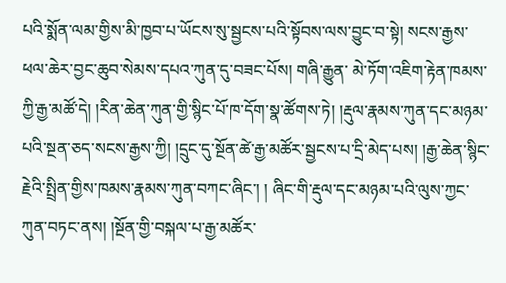པའི་སྨོན་ལམ་གྱིས་མི་ཁྱབ་པ་ཡོངས་སུ་སྦྱངས་པའི་སྟོབས་ལས་བྱུང་བ་སྟེ། སངས་རྒྱས་ཕལ་ཆེར་བྱང་ཆུབ་སེམས་དཔའ་ཀུན་དུ་བཟང་པོས། གཞི་རྒྱུན་ མེ་ཏོག་འཇིག་རྟེན་ཁམས་ཀྱི་རྒྱ་མཚོ་དེ། །རིན་ཆེན་ཀུན་གྱི་སྙིང་པོ་ཁ་དོག་སྣ་ཚོགས་ཏེ། །རྡུལ་རྣམས་ཀུན་དང་མཉམ་པའི་སྔན་ཅད་སངས་རྒྱས་ཀྱི། །དྲུང་དུ་སྔོན་ཚེ་རྒྱ་མཚོར་སྦྱངས་པ་དྲི་མེད་པས། །རྒྱ་ཆེན་སྙིང་རྗེའི་སྤྲིན་གྱིས་ཁམས་རྣམས་ཀུན་བཀང་ཞིང་། ། ཞིང་གི་རྡུལ་དང་མཉམ་པའི་ལུས་ཀྱང་ཀུན་བཏང་ནས། །སྔོན་གྱི་བསྐལ་པ་རྒྱ་མཚོར་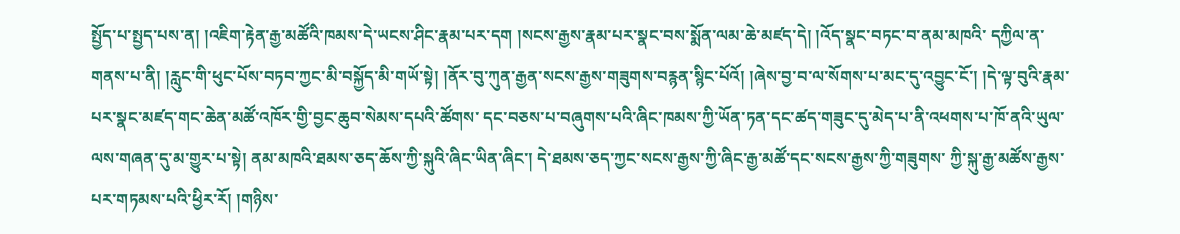སྤྱོད་པ་སྤྱད་པས་ན། །འཇིག་རྟེན་རྒྱ་མཚོའི་ཁམས་དེ་ཡངས་ཤིང་རྣམ་པར་དག །སངས་རྒྱས་རྣམ་པར་སྣང་བས་སྨོན་ལམ་ཆེ་མཛད་དེ། །འོད་སྣང་བཏང་བ་ནམ་མཁའི་ དཀྱིལ་ན་གནས་པ་ནི། །རླུང་གི་ཕུང་པོས་བཏབ་ཀྱང་མི་བསྐྱོད་མི་གཡོ་སྟེ། །ནོར་བུ་ཀུན་རྒྱན་སངས་རྒྱས་གཟུགས་བརྙན་སྙིང་པོའོ། །ཞེས་བྱ་བ་ལ་སོགས་པ་མང་དུ་འབྱུང་ངོ་། །དེ་ལྟ་བུའི་རྣམ་པར་སྣང་མཛད་གང་ཆེན་མཚོ་འཁོར་གྱི་བྱང་ཆུབ་སེམས་དཔའི་ཚོགས་ དང་བཅས་པ་བཞུགས་པའི་ཞིང་ཁམས་ཀྱི་ཡོན་ཏན་དང་ཚད་གཟུང་དུ་མེད་པ་ནི་འཕགས་པ་ཁོ་ནའི་ཡུལ་ལས་གཞན་དུ་མ་གྱུར་པ་སྟེ། ནམ་མཁའི་ཐམས་ཅད་ཆོས་ཀྱི་སྐུའི་ཞིང་ཡིན་ཞིང་། དེ་ཐམས་ཅད་ཀྱང་སངས་རྒྱས་ཀྱི་ཞིང་རྒྱ་མཚོ་དང་སངས་རྒྱས་ཀྱི་གཟུགས་ ཀྱི་སྐུ་རྒྱ་མཚོས་རྒྱས་པར་གཏམས་པའི་ཕྱིར་རོ། །གཉིས་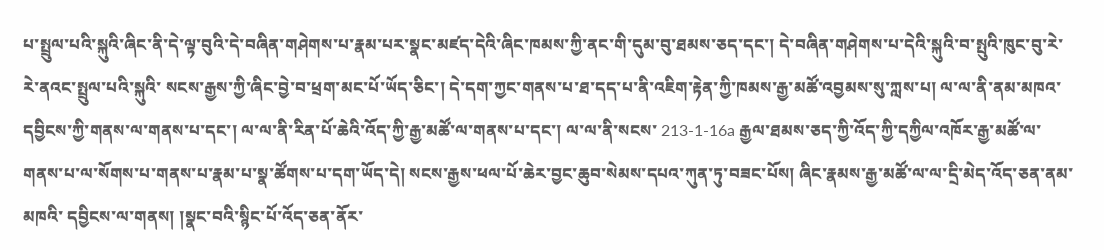པ་སྤྲུལ་པའི་སྐུའི་ཞིང་ནི་དེ་ལྟ་བུའི་དེ་བཞིན་གཤེགས་པ་རྣམ་པར་སྣང་མཛད་དེའི་ཞིང་ཁམས་ཀྱི་ནང་གི་དུམ་བུ་ཐམས་ཅད་དང་། དེ་བཞིན་གཤེགས་པ་དེའི་སྐུའི་བ་སྤུའི་ཁུང་བུ་རེ་རེ་ནའང་སྤྲུལ་པའི་སྐུའི་ སངས་རྒྱས་ཀྱི་ཞིང་བྱེ་བ་ཕྲག་མང་པོ་ཡོད་ཅིང་། དེ་དག་ཀྱང་གནས་པ་ཐ་དད་པ་ནི་འཇིག་རྟེན་ཀྱི་ཁམས་རྒྱ་མཚོ་འབྱམས་སུ་ཀླས་པ། ལ་ལ་ནི་ནམ་མཁའ་དབྱིངས་ཀྱི་གནས་ལ་གནས་པ་དང་། ལ་ལ་ནི་རིན་པོ་ཆེའི་འོད་ཀྱི་རྒྱ་མཚོ་ལ་གནས་པ་དང་། ལ་ལ་ནི་སངས་ 213-1-16a རྒྱལ་ཐམས་ཅད་ཀྱི་འོད་ཀྱི་དཀྱིལ་འཁོར་རྒྱ་མཚོ་ལ་གནས་པ་ལ་སོགས་པ་གནས་པ་རྣམ་པ་སྣ་ཚོགས་པ་དག་ཡོད་དེ། སངས་རྒྱས་ཕལ་པོ་ཆེར་བྱང་ཆུབ་སེམས་དཔའ་ཀུན་ཏུ་བཟང་པོས། ཞིང་རྣམས་རྒྱ་མཚོ་ལ་ལ་དྲི་མེད་འོད་ཅན་ནམ་མཁའི་ དབྱིངས་ལ་གནས། །སྣང་བའི་སྙིང་པོ་འོད་ཅན་ནོར་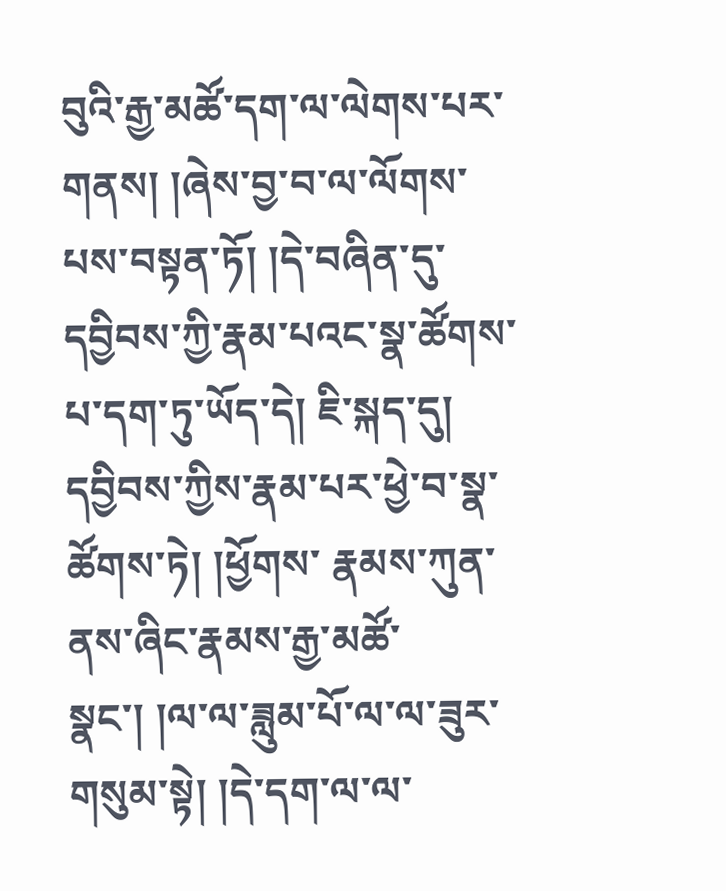བུའི་རྒྱ་མཚོ་དག་ལ་ལེགས་པར་གནས། །ཞེས་བྱ་བ་ལ་ལོགས་པས་བསྟན་ཏོ། །དེ་བཞིན་དུ་དབྱིབས་ཀྱི་རྣམ་པའང་སྣ་ཚོགས་པ་དག་ཏུ་ཡོད་དེ། ཇི་སྐད་དུ། དབྱིབས་ཀྱིས་རྣམ་པར་ཕྱེ་བ་སྣ་ཚོགས་ཏེ། །ཕྱོགས་ རྣམས་ཀུན་ནས་ཞིང་རྣམས་རྒྱ་མཚོ་སྣང་། །ལ་ལ་ཟླུམ་པོ་ལ་ལ་ཟུར་གསུམ་སྟེ། །དེ་དག་ལ་ལ་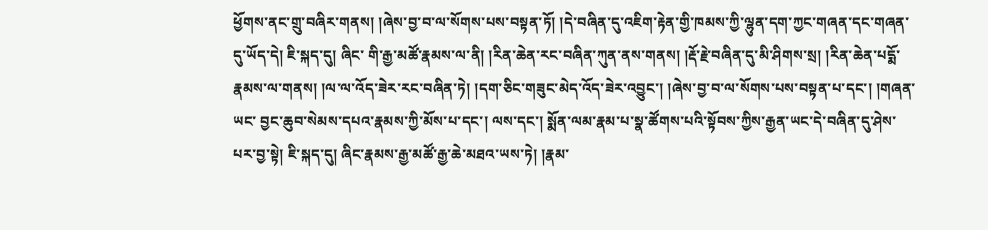ཕྱོགས་ནང་གྲུ་བཞིར་གནས། །ཞེས་བྱ་བ་ལ་སོགས་པས་བསྟན་ཏོ། །དེ་བཞིན་དུ་འཇིག་རྟེན་གྱི་ཁམས་ཀྱི་ལྷུན་དག་ཀྱང་གཞན་དང་གཞན་དུ་ཡོད་དེ། ཇི་སྐད་དུ། ཞིང་ གི་རྒྱ་མཚོ་རྣམས་ལ་ནི། །རིན་ཆེན་རང་བཞིན་ཀུན་ནས་གནས། །རྡོ་རྗེ་བཞིན་དུ་མི་ཤིགས་སྲ། །རིན་ཆེན་པདྨོ་རྣམས་ལ་གནས། །ལ་ལ་འོད་ཟེར་རང་བཞིན་ཏེ། །དག་ཅིང་གཟུང་མེད་འོད་ཟེར་འབྱུང་། །ཞེས་བྱ་བ་ལ་སོགས་པས་བསྟན་པ་དང་། །གཞན་ཡང་ བྱང་ཆུབ་སེམས་དཔའ་རྣམས་ཀྱི་མོས་པ་དང་། ལས་དང་། སྨོན་ལམ་རྣམ་པ་སྣ་ཚོགས་པའི་སྟོབས་ཀྱིས་རྒྱན་ཡང་དེ་བཞིན་དུ་ཤེས་པར་བྱ་སྟེ། ཇི་སྐད་དུ། ཞིང་རྣམས་རྒྱ་མཚོ་རྒྱ་ཆེ་མཐའ་ཡས་ཏེ། །རྣམ་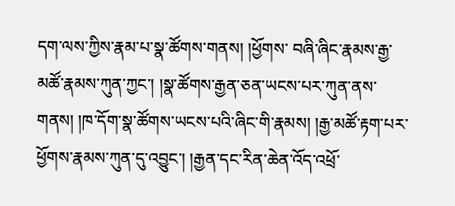དག་ལས་ཀྱིས་རྣམ་པ་སྣ་ཚོགས་གནས། །ཕྱོགས་ བཞི་ཞིང་རྣམས་རྒྱ་མཚོ་རྣམས་ཀུན་ཀྱང་། །སྣ་ཚོགས་རྒྱན་ཅན་ཡངས་པར་ཀུན་ནས་གནས། །ཁ་དོག་སྣ་ཚོགས་ཡངས་པའི་ཞིང་གི་རྣམས། །རྒྱ་མཚོ་རྟག་པར་ཕྱོགས་རྣམས་ཀུན་དུ་འབྱུང་། །རྒྱན་དང་རིན་ཆེན་འོད་འཕྲོ་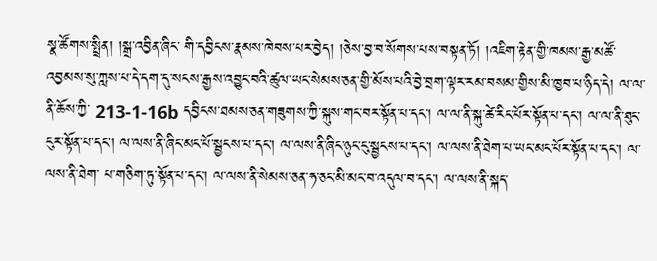སྣ་ཚོགས་སྤྲིན། །སྒྲ་འབྱིན་ཞིང་ གི་དབྱིངས་རྣམས་ཁེབས་པར་བྱེད། །ཅེས་བྱ་བ་སོགས་པས་བསྟན་ཏོ། །འཇིག་རྟེན་གྱི་ཁམས་རྒྱ་མཚོ་འབྱམས་སུ་ཀླས་པ་དེ་དག་དུ་སངས་རྒྱས་འབྱུང་བའི་ཚུལ་ཡང་སེམས་ཅན་གྱི་མོས་པའི་བྱེ་བྲག་ལྟར་རམ་བསམ་གྱིས་མི་ཁྱབ་པ་ཉིད་དེ། ལ་ལ་ནི་ཆོས་ཀྱི་ 213-1-16b དབྱིངས་ཐམས་ཅན་གཟུགས་ཀྱི་སྐུས་གང་བར་སྟོན་པ་དང་། ལ་ལ་ནི་སྐུ་ཚེ་རིང་པོར་སྟོན་པ་དང་། ལ་ལ་ནི་ཐུང་ངུར་སྟོན་པ་དང་། ལ་ལས་ནི་ཞིང་མང་པོ་སྦྱངས་པ་དང་། ལ་ལས་ནི་ཞིང་ཉུང་ངུ་སྦྱངས་པ་དང་། ལ་ལས་ནི་ཐེག་པ་ཡང་མང་པོར་སྟོན་པ་དང་། ལ་ལས་ནི་ཐེག་ པ་གཅིག་ཏུ་སྟོན་པ་དང་། ལ་ལས་ནི་སེམས་ཅན་ཧ་ཅང་མི་མང་བ་འདུལ་བ་དང་། ལ་ལས་ནི་སྐད་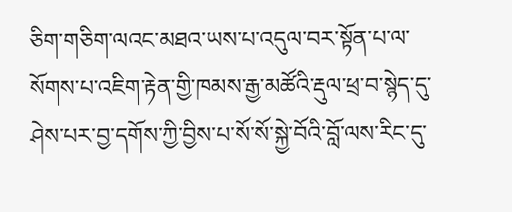ཅིག་གཅིག་ལའང་མཐའ་ཡས་པ་འདུལ་བར་སྟོན་པ་ལ་སོགས་པ་འཇིག་རྟེན་གྱི་ཁམས་རྒྱ་མཚོའི་རྡུལ་ཕྲ་བ་སྙེད་དུ་ཤེས་པར་བྱ་དགོས་ཀྱི་བྱིས་པ་སོ་སོ་སྐྱེ་བོའི་བློ་ལས་རིང་དུ་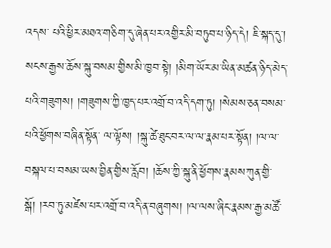འདས་ པའི་ཕྱིར་མཐའ་གཅིག་དུ་ཞེན་པར་འགྱིར་མི་བཏུབ་པ་ཉིད་དེ། ཇི་སྐད་དུ་། སངས་རྒྱས་ཆོས་སྐུ་བསམ་གྱིས་མི་ཁྱབ་སྟེ། །མིག་ཡོར་མ་ཡིན་མཚན་ཉིད་མེད་པའི་གཟུགས། །གཟུགས་ཀྱི་ཁྱད་པར་འགྲོ་བ་འདི་དག་ཏུ། །སེམས་ཅན་བསམ་པའི་ཕྱོགས་བཞིན་སྟོན་ ལ་ལྟོས། །སྐུ་ཚེ་ཐུང་བར་ལ་ལ་རྣམ་པར་སྟོན། །ལ་ལ་བསྐལ་པ་བསམ་ཡས་བྱིན་གྱིས་རློབ། །ཆོས་ཀྱི་སྐུ་ནི་ཕྱོགས་རྣམས་ཀུན་གྱི་སྒོ། །རབ་ཏུ་མཛེས་པར་འགྲོ་བ་འདི་ན་བཞུགས། །ལ་ལས་ཞིང་རྣམས་རྒྱ་མཚོ་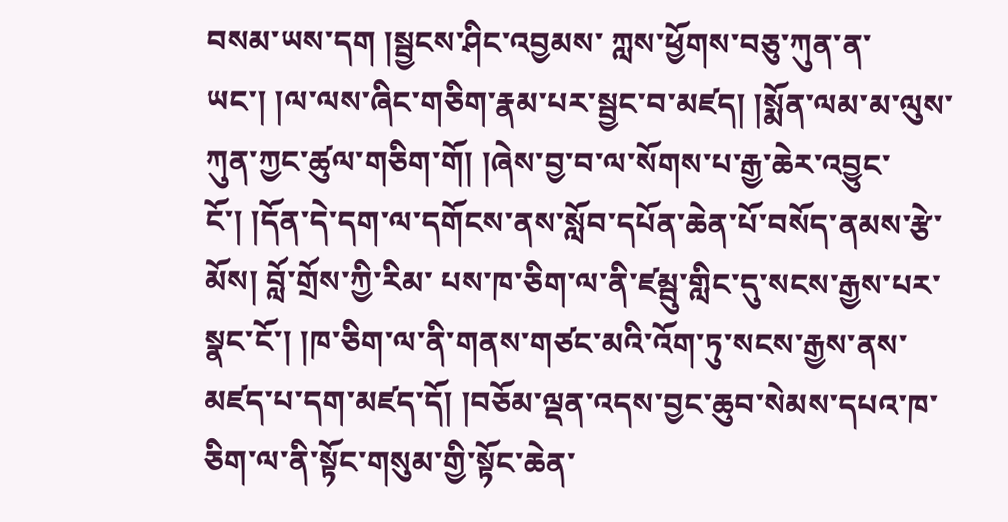བསམ་ཡས་དག །སྦྱངས་ཤིང་འབྱམས་ ཀླས་ཕྱོགས་བཅུ་ཀུན་ན་ཡང་། །ལ་ལས་ཞིང་གཅིག་རྣམ་པར་སྦྱང་བ་མཛད། །སྨོན་ལམ་མ་ལུས་ཀུན་ཀྱང་ཚུལ་གཅིག་གོ། །ཞེས་བྱ་བ་ལ་སོགས་པ་རྒྱ་ཆེར་འབྱུང་ངོ་། །དོན་དེ་དག་ལ་དགོངས་ནས་སློབ་དཔོན་ཆེན་པོ་བསོད་ནམས་རྩེ་མོས། བློ་གྲོས་ཀྱི་རིམ་ པས་ཁ་ཅིག་ལ་ནི་ཛམྦུ་གླིང་དུ་སངས་རྒྱས་པར་སྣང་ངོ་། །ཁ་ཅིག་ལ་ནི་གནས་གཙང་མའི་འོག་ཏུ་སངས་རྒྱས་ནས་མཛད་པ་དག་མཛད་དོ། །བཅོམ་ལྡན་འདས་བྱང་ཆུབ་སེམས་དཔའ་ཁ་ཅིག་ལ་ནི་སྟོང་གསུམ་གྱི་སྟོང་ཆེན་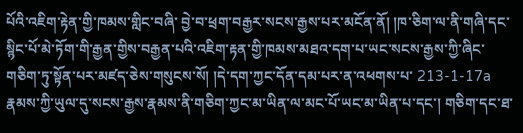པོའི་འཇིག་རྟེན་གྱི་ཁམས་གླིང་བཞི་ བྱེ་བ་ཕྲག་བརྒྱར་སངས་རྒྱས་པར་མངོན་ནོ། །ཁ་ཅིག་ལ་ནི་གཞི་དང་སྙིང་པོ་མེ་ཏོག་གི་རྒྱན་གྱིས་བརྒྱན་པའི་འཇིག་རྟན་གྱི་ཁམས་མཐའ་དག་པ་ཡང་སངས་རྒྱས་ཀྱི་ཞིང་གཅིག་ཏུ་སྟོན་པར་མཛད་ཅེས་གསུངས་སོ། །དེ་དག་ཀྱང་དོན་དམ་པར་ན་འཕགས་པ་ 213-1-17a རྣམས་ཀྱི་ཡུལ་དུ་སངས་རྒྱས་རྣམས་ནི་གཅིག་ཀྱང་མ་ཡིན་ལ་མང་པོ་ཡང་མ་ཡིན་པ་དང་། གཅིག་དང་ཐ་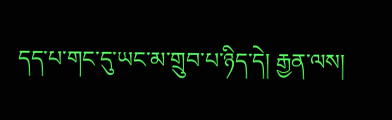དད་པ་གང་དུ་ཡང་མ་གྲུབ་པ་ཉིད་དེ། རྒྱན་ལས།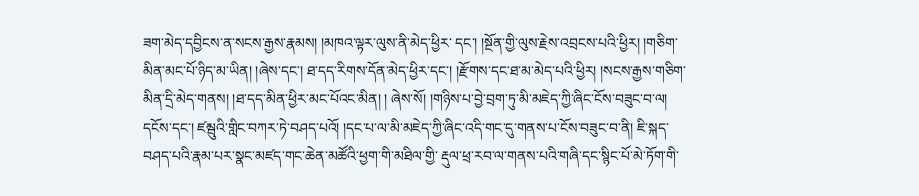ཟག་མེད་དབྱིངས་ན་སངས་རྒྱས་རྣམས། །མཁའ་ལྟར་ལུས་ནི་མེད་ཕྱིར་ དང་། །སྔོན་གྱི་ལུས་རྗེས་འབྲངས་པའི་ཕྱིར། །གཅིག་མིན་མང་པོ་ཉིད་མ་ཡིན། །ཞེས་དང་། ཐ་དད་རིགས་དོན་མེད་ཕྱིར་དང་། །རྫོགས་དང་ཐ་མ་མེད་པའི་ཕྱིར། །སངས་རྒྱས་གཅིག་མིན་དྲི་མེད་གནས། །ཐ་དད་མིན་ཕྱིར་མང་པོའང་མིན། ། ཞེས་སོ། །གཉིས་པ་བྱེ་བྲག་ཏུ་མི་མཇེད་ཀྱི་ཞིང་ངོས་བཟུང་བ་ལ། དངོས་དང་། ཛམྦུའི་གླིང་བཀར་ཏེ་བཤད་པའོ། །དང་པ་ལ་མི་མཇེད་ཀྱི་ཞིང་འདི་གང་དུ་གནས་པ་ངོས་བཟུང་བ་ནི། ཇི་སྐད་བཤད་པའི་རྣམ་པར་སྣང་མཛད་གང་ཆེན་མཚོའི་ཕྱག་གི་མཐིལ་གྱི་ རྡུལ་ཕྲ་རབ་ལ་གནས་པའི་གཞི་དང་སྙིང་པོ་མེ་ཏོག་གི་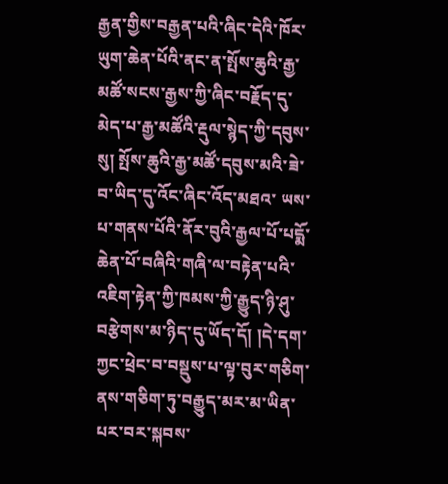རྒྱན་གྱིས་བརྒྱན་པའི་ཞིང་དེའི་ཁོར་ཡུག་ཆེན་པོའི་ནང་ན་སྤོས་ཆུའི་རྒྱ་མཚོ་སངས་རྒྱས་ཀྱི་ཞིང་བརྗོད་དུ་མེད་པ་རྒྱ་མཚོའི་རྡུལ་སྙེད་ཀྱི་དབུས་སུ། སྤོས་ཆུའི་རྒྱ་མཚོ་དབུས་མའི་ཟེ་བ་ཡིད་དུ་འོང་ཞིང་འོད་མཐའ་ ཡས་པ་གནས་པོའི་ནོར་བུའི་རྒྱལ་པོ་པདྨོ་ཆེན་པོ་བཞིའི་གཞི་ལ་བརྟེན་པའི་འཇིག་རྟེན་ཀྱི་ཁམས་ཀྱི་རྒྱུད་ཉི་ཤུ་བརྩེགས་མ་ཉིད་དུ་ཡོད་དོ། །དེ་དག་ཀྱང་ཕྲེང་བ་བསྡུས་པ་ལྟ་བུར་གཅིག་ནས་གཅིག་ཏུ་བརྒྱུད་མར་མ་ཡིན་པར་བར་སྐབས་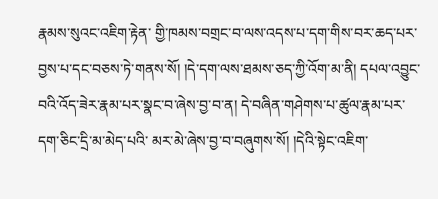རྣམས་སུའང་འཇིག་རྟེན་ གྱི་ཁམས་བགྲང་བ་ལས་འདས་པ་དག་གིས་བར་ཆད་པར་བྱས་པ་དང་བཅས་ཏེ་གནས་སོ། །དེ་དག་ལས་ཐམས་ཅད་ཀྱི་འོག་མ་ནི། དཔལ་འབྱུང་བའི་འོད་ཟེར་རྣམ་པར་སྣང་བ་ཞེས་བྱ་བ་ན། དེ་བཞིན་གཤེགས་པ་ཚུལ་རྣམ་པར་དག་ཅིང་དྲི་མ་མེད་པའི་ མར་མེ་ཞེས་བྱ་བ་བཞུགས་སོ། །དེའི་སྟེང་འཇིག་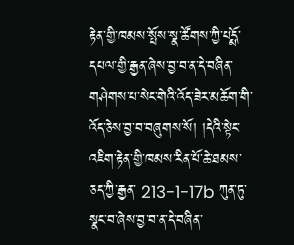རྟེན་གྱི་ཁམས་སྤོས་སྣ་ཚོགས་ཀྱི་པདྨོ་དཔལ་གྱི་རྒྱན་ཞེས་བྱ་བ་ན་དེ་བཞིན་གཤེགས་པ་སེང་གེའི་འོད་ཟེར་མཆོག་གི་འོད་ཅེས་བྱ་བ་བཞུགས་སོ། །དེའི་སྟེང་འཇིག་རྟེན་གྱི་ཁམས་རིན་པོ་ཆེ་ཐམས་ཅད་ཀྱི་རྒྱན་ 213-1-17b ཀུན་ཏུ་སྣང་བ་ཞེས་བྱ་བ་ན་དེ་བཞིན་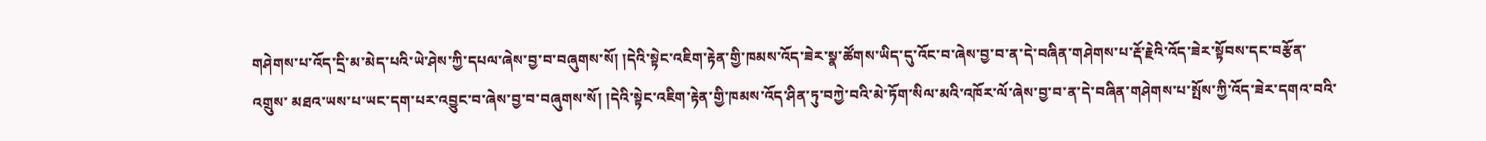གཤེགས་པ་འོད་དྲི་མ་མེད་པའི་ཡེ་ཤེས་ཀྱི་དཔལ་ཞེས་བྱ་བ་བཞུགས་སོ། །དེའི་སྟེང་འཇིག་རྟེན་གྱི་ཁམས་འོད་ཟེར་སྣ་ཚོགས་ཡིད་དུ་འོང་བ་ཞེས་བྱ་བ་ན་དེ་བཞིན་གཤེགས་པ་རྡོ་རྗེའི་འོད་ཟེར་སྟོབས་དང་བརྩོན་འགྲུས་ མཐའ་ཡས་པ་ཡང་དག་པར་འབྱུང་བ་ཞེས་བྱ་བ་བཞུགས་སོ། །དེའི་སྟེང་འཇིག་རྟེན་གྱི་ཁམས་འོད་ཤིན་ཏུ་བཀྱེ་བའི་མེ་ཏོག་སིལ་མའི་འཁོར་ལོ་ཞེས་བྱ་བ་ན་དེ་བཞིན་གཤེགས་པ་སྤོས་ཀྱི་འོད་ཟེར་དགའ་བའི་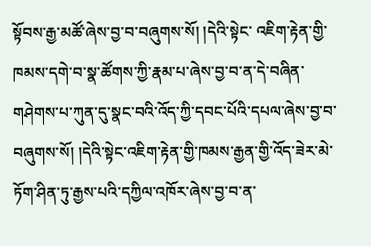སྟོབས་རྒྱ་མཚོ་ཞེས་བྱ་བ་བཞུགས་སོ། །དེའི་སྟེང་ འཇིག་རྟེན་གྱི་ཁམས་དགེ་བ་སྣ་ཚོགས་ཀྱི་རྣམ་པ་ཞེས་བྱ་བ་ན་དེ་བཞིན་གཤེགས་པ་ཀུན་དུ་སྣང་བའི་འོད་ཀྱི་དབང་པོའི་དཔལ་ཞེས་བྱ་བ་བཞུགས་སོ། །དེའི་སྟེང་འཇིག་རྟེན་གྱི་ཁམས་རྒྱན་གྱི་འོད་ཟེར་མེ་ཏོག་ཤིན་ཏུ་རྒྱས་པའི་དཀྱིལ་འཁོར་ཞེས་བྱ་བ་ན་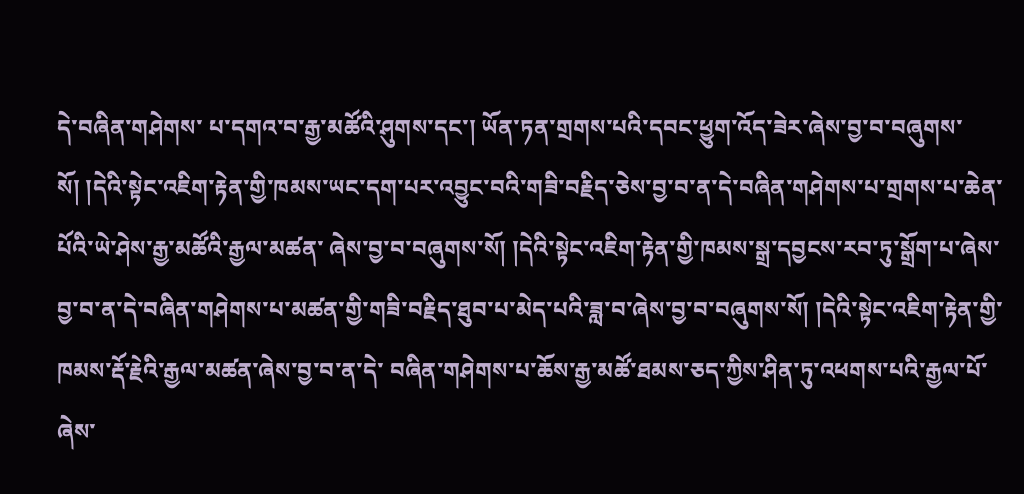དེ་བཞིན་གཤེགས་ པ་དགའ་བ་རྒྱ་མཚོའི་ཤུགས་དང་། ཡོན་ཏན་གྲགས་པའི་དབང་ཕྱུག་འོད་ཟེར་ཞེས་བྱ་བ་བཞུགས་སོ། །དེའི་སྟེང་འཇིག་རྟེན་གྱི་ཁམས་ཡང་དག་པར་འབྱུང་བའི་གཟི་བརྗིད་ཅེས་བྱ་བ་ན་དེ་བཞིན་གཤེགས་པ་གྲགས་པ་ཆེན་པོའི་ཡེ་ཤེས་རྒྱ་མཚོའི་རྒྱལ་མཚན་ ཞེས་བྱ་བ་བཞུགས་སོ། །དེའི་སྟེང་འཇིག་རྟེན་གྱི་ཁམས་སྒྲ་དབྱངས་རབ་ཏུ་སྒྲོག་པ་ཞེས་བྱ་བ་ན་དེ་བཞིན་གཤེགས་པ་མཚན་གྱི་གཟི་བརྗིད་ཐུབ་པ་མེད་པའི་ཟླ་བ་ཞེས་བྱ་བ་བཞུགས་སོ། །དེའི་སྟེང་འཇིག་རྟེན་གྱི་ཁམས་རྡོ་རྗེའི་རྒྱལ་མཚན་ཞེས་བྱ་བ་ན་དེ་ བཞིན་གཤེགས་པ་ཆོས་རྒྱ་མཚོ་ཐམས་ཅད་ཀྱིས་ཤིན་ཏུ་འཕགས་པའི་རྒྱལ་པོ་ཞེས་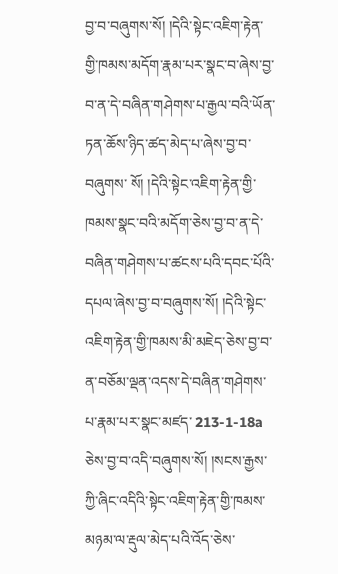བྱ་བ་བཞུགས་སོ། །དེའི་སྟེང་འཇིག་རྟེན་གྱི་ཁམས་མདོག་རྣམ་པར་སྣང་བ་ཞེས་བྱ་བ་ན་དེ་བཞིན་གཤེགས་པ་རྒྱལ་བའི་ཡོན་ཏན་ཆོས་ཉིད་ཚད་མེད་པ་ཞེས་བྱ་བ་བཞུགས་ སོ། །དེའི་སྟེང་འཇིག་རྟེན་གྱི་ཁམས་སྣང་བའི་མདོག་ཅེས་བྱ་བ་ན་དེ་བཞིན་གཤེགས་པ་ཚངས་པའི་དབང་པོའི་དཔལ་ཞེས་བྱ་བ་བཞུགས་སོ། །དེའི་སྟེང་འཇིག་རྟེན་གྱི་ཁམས་མི་མཇེད་ཅེས་བྱ་བ་ན་བཅོམ་ལྡན་འདས་དེ་བཞིན་གཤེགས་པ་རྣམ་པར་སྣང་མཛད་ 213-1-18a ཅེས་བྱ་བ་འདི་བཞུགས་སོ། །སངས་རྒྱས་ཀྱི་ཞིང་འདིའི་སྟེང་འཇིག་རྟེན་གྱི་ཁམས་མཉམ་ལ་རྡུལ་མེད་པའི་འོད་ཅེས་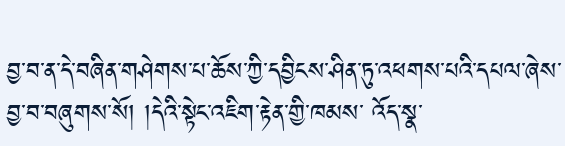བྱ་བ་ན་དེ་བཞིན་གཤེགས་པ་ཆོས་ཀྱི་དབྱིངས་ཤིན་ཏུ་འཕགས་པའི་དཔལ་ཞེས་བྱ་བ་བཞུགས་སོ། །དེའི་སྟེང་འཇིག་རྟེན་གྱི་ཁམས་ འོད་སྣ་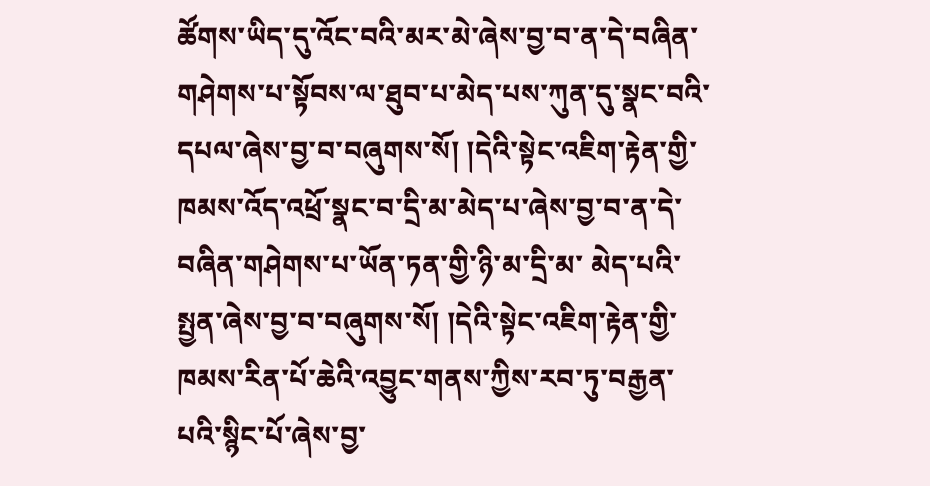ཚོགས་ཡིད་དུ་འོང་བའི་མར་མེ་ཞེས་བྱ་བ་ན་དེ་བཞིན་གཤེགས་པ་སྟོབས་ལ་ཐུབ་པ་མེད་པས་ཀུན་དུ་སྣང་བའི་དཔལ་ཞེས་བྱ་བ་བཞུགས་སོ། །དེའི་སྟེང་འཇིག་རྟེན་གྱི་ཁམས་འོད་འཕྲོ་སྣང་བ་དྲི་མ་མེད་པ་ཞེས་བྱ་བ་ན་དེ་བཞིན་གཤེགས་པ་ཡོན་ཏན་གྱི་ཉི་མ་དྲི་མ་ མེད་པའི་སྤྱན་ཞེས་བྱ་བ་བཞུགས་སོ། །དེའི་སྟེང་འཇིག་རྟེན་གྱི་ཁམས་རིན་པོ་ཆེའི་འབྱུང་གནས་ཀྱིས་རབ་ཏུ་བརྒྱན་པའི་སྙིང་པོ་ཞེས་བྱ་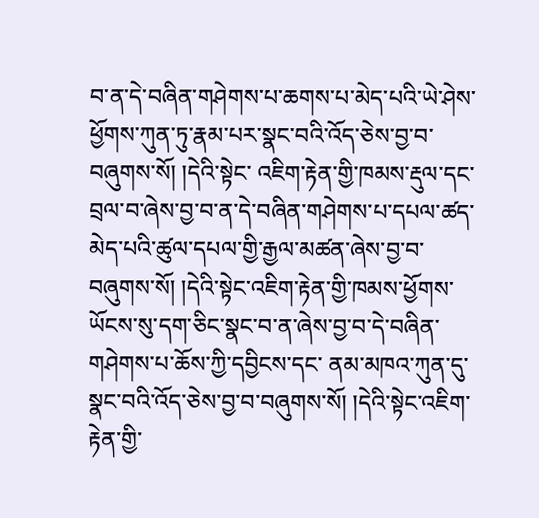བ་ན་དེ་བཞིན་གཤེགས་པ་ཆགས་པ་མེད་པའི་ཡེ་ཤེས་ཕྱོགས་ཀུན་ཏུ་རྣམ་པར་སྣང་བའི་འོད་ཅེས་བྱ་བ་བཞུགས་སོ། །དེའི་སྟེང་ འཇིག་རྟེན་གྱི་ཁམས་རྡུལ་དང་བྲལ་བ་ཞེས་བྱ་བ་ན་དེ་བཞིན་གཤེགས་པ་དཔལ་ཚད་མེད་པའི་ཚུལ་དཔལ་གྱི་རྒྱལ་མཚན་ཞེས་བྱ་བ་བཞུགས་སོ། །དེའི་སྟེང་འཇིག་རྟེན་གྱི་ཁམས་ཕྱོགས་ཡོངས་སུ་དག་ཅིང་སྣང་བ་ན་ཞེས་བྱ་བ་དེ་བཞིན་གཤེགས་པ་ཆོས་ཀྱི་དབྱིངས་དང་ ནམ་མཁའ་ཀུན་དུ་སྣང་བའི་འོད་ཅེས་བྱ་བ་བཞུགས་སོ། །དེའི་སྟེང་འཇིག་རྟེན་གྱི་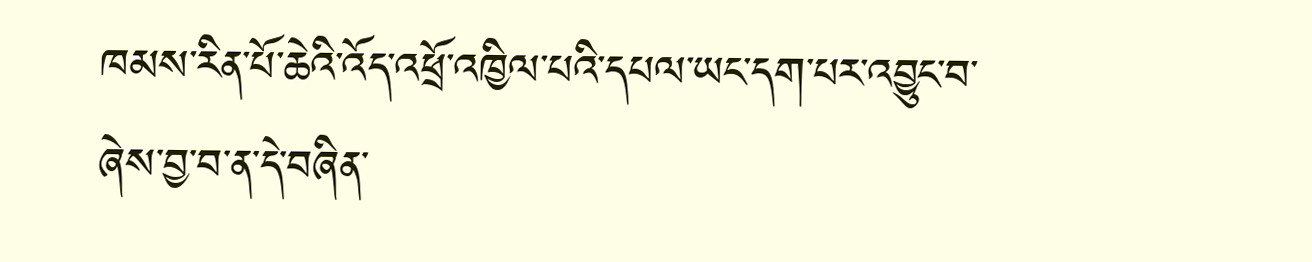ཁམས་རིན་པོ་ཆེའི་འོད་འཕྲོ་འཁྱིལ་པའི་དཔལ་ཡང་དག་པར་འབྱུང་བ་ཞེས་བྱ་བ་ན་དེ་བཞིན་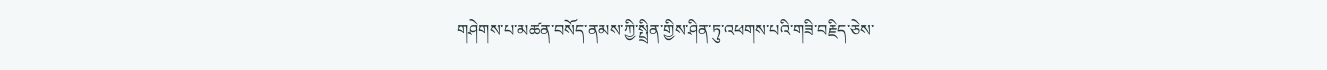གཤེགས་པ་མཚན་བསོད་ནམས་ཀྱི་སྤྲིན་གྱིས་ཤིན་ཏུ་འཕགས་པའི་གཟི་བརྗིད་ཅེས་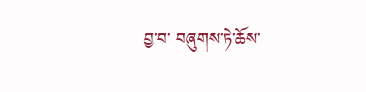བྱ་བ་ བཞུགས་ཏེ་ཆོས་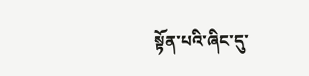སྟོན་པའི་ཞིང་དུ་